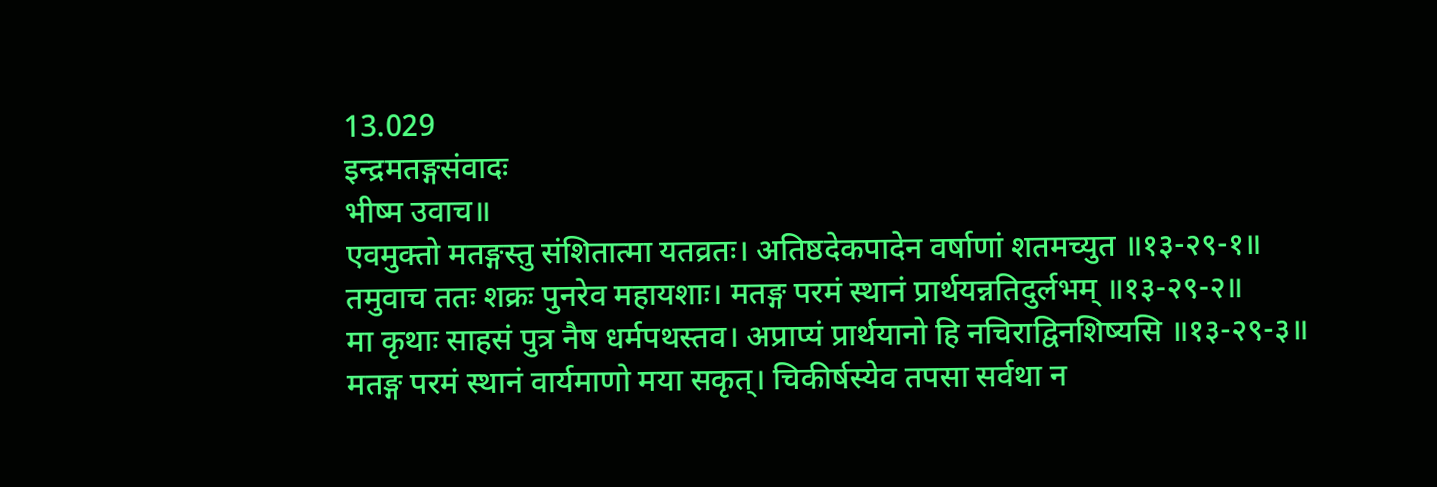13.029
इन्द्रमतङ्गसंवादः
भीष्म उवाच॥
एवमुक्तो मतङ्गस्तु संशितात्मा यतव्रतः। अतिष्ठदेकपादेन वर्षाणां शतमच्युत ॥१३-२९-१॥
तमुवाच ततः शक्रः पुनरेव महायशाः। मतङ्ग परमं स्थानं प्रार्थयन्नतिदुर्लभम् ॥१३-२९-२॥
मा कृथाः साहसं पुत्र नैष धर्मपथस्तव। अप्राप्यं प्रार्थयानो हि नचिराद्विनशिष्यसि ॥१३-२९-३॥
मतङ्ग परमं स्थानं वार्यमाणो मया सकृत्। चिकीर्षस्येव तपसा सर्वथा न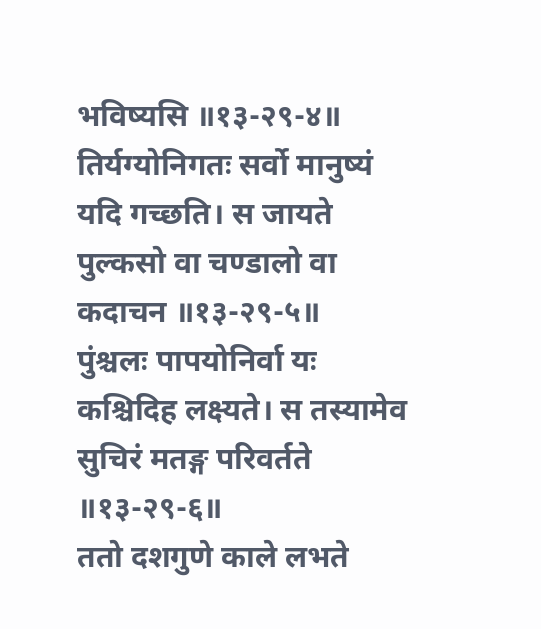भविष्यसि ॥१३-२९-४॥
तिर्यग्योनिगतः सर्वो मानुष्यं यदि गच्छति। स जायते पुल्कसो वा चण्डालो वा कदाचन ॥१३-२९-५॥
पुंश्चलः पापयोनिर्वा यः कश्चिदिह लक्ष्यते। स तस्यामेव सुचिरं मतङ्ग परिवर्तते ॥१३-२९-६॥
ततो दशगुणे काले लभते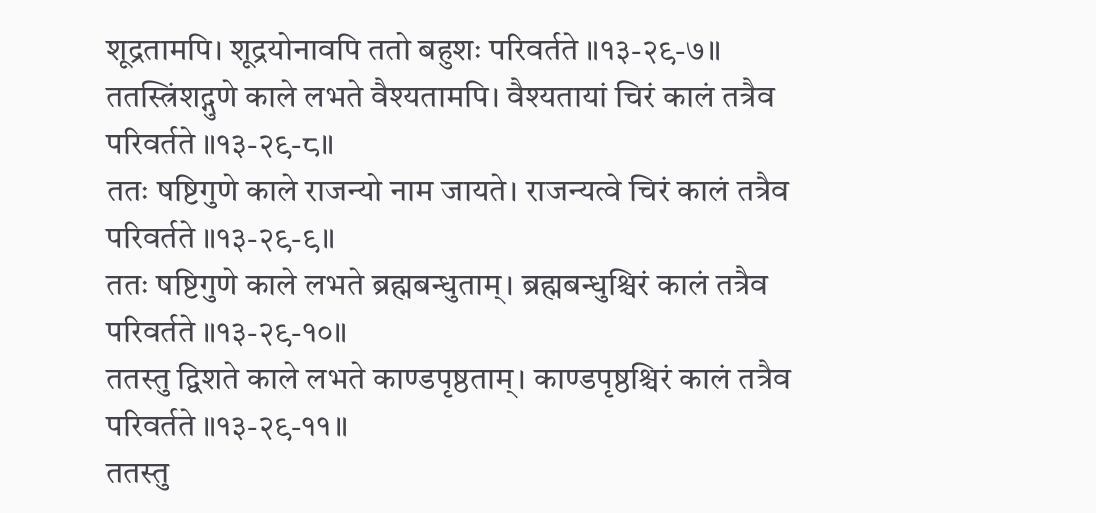शूद्रतामपि। शूद्रयोनावपि ततो बहुशः परिवर्तते ॥१३-२९-७॥
ततस्त्रिंशद्गुणे काले लभते वैश्यतामपि। वैश्यतायां चिरं कालं तत्रैव परिवर्तते ॥१३-२९-८॥
ततः षष्टिगुणे काले राजन्यो नाम जायते। राजन्यत्वे चिरं कालं तत्रैव परिवर्तते ॥१३-२९-९॥
ततः षष्टिगुणे काले लभते ब्रह्मबन्धुताम्। ब्रह्मबन्धुश्चिरं कालं तत्रैव परिवर्तते ॥१३-२९-१०॥
ततस्तु द्विशते काले लभते काण्डपृष्ठताम्। काण्डपृष्ठश्चिरं कालं तत्रैव परिवर्तते ॥१३-२९-११॥
ततस्तु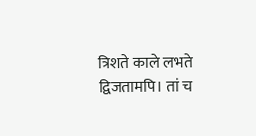त्रिशते काले लभते द्विजतामपि। तां च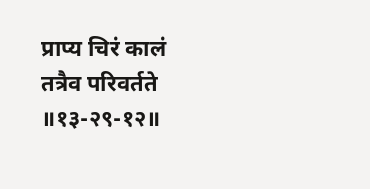प्राप्य चिरं कालं तत्रैव परिवर्तते ॥१३-२९-१२॥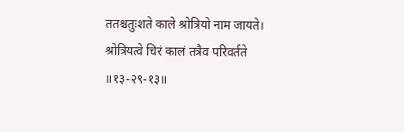ततश्चतुःशते काले श्रोत्रियो नाम जायते। श्रोत्रियत्वे चिरं कालं तत्रैव परिवर्तते ॥१३-२९-१३॥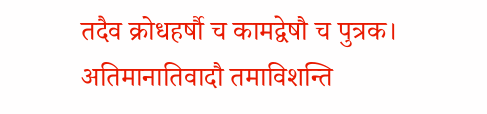तदैव क्रोधहर्षौ च कामद्वेषौ च पुत्रक। अतिमानातिवादौ तमाविशन्ति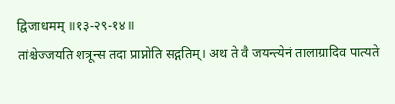द्विजाधमम् ॥१३-२९-१४॥
तांश्चेज्जयति शत्रून्स तदा प्राप्नोति सद्गतिम्। अथ ते वै जयन्त्येनं तालाग्रादिव पात्यते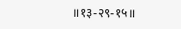॥१३-२९-१५॥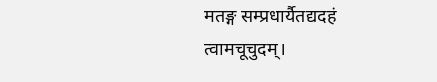मतङ्ग सम्प्रधार्यैतद्यदहं त्वामचूचुदम्।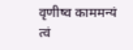वृणीष्व काममन्यं त्वं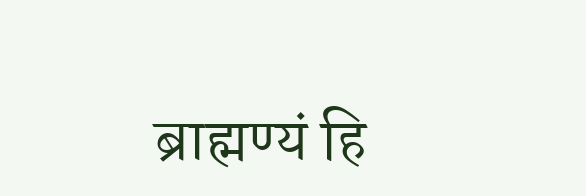ब्राह्मण्यं हि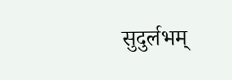सुदुर्लभम्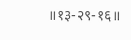॥१३-२९-१६॥